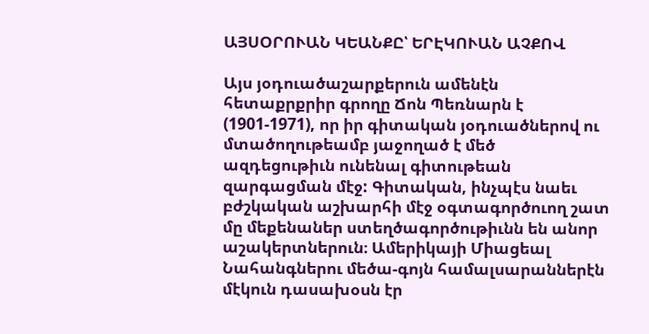ԱՅՍՕՐՈՒԱՆ ԿԵԱՆՔԸ՝ ԵՐԷԿՈՒԱՆ ԱՉՔՈՎ

Այս յօդուածաշարքերուն ամենէն հետաքրքրիր գրողը Ճոն Պեռնարն է (1901-1971), որ իր գիտական յօդուածներով ու մտածողութեամբ յաջողած է մեծ ազդեցութիւն ունենալ գիտութեան զարգացման մէջ: Գիտական, ինչպէս նաեւ բժշկական աշխարհի մէջ օգտագործուող շատ մը մեքենաներ ստեղծագործութիւնն են անոր աշակերտներուն։ Ամերիկայի Միացեալ Նահանգներու մեծա-գոյն համալսարաններէն մէկուն դասախօսն էր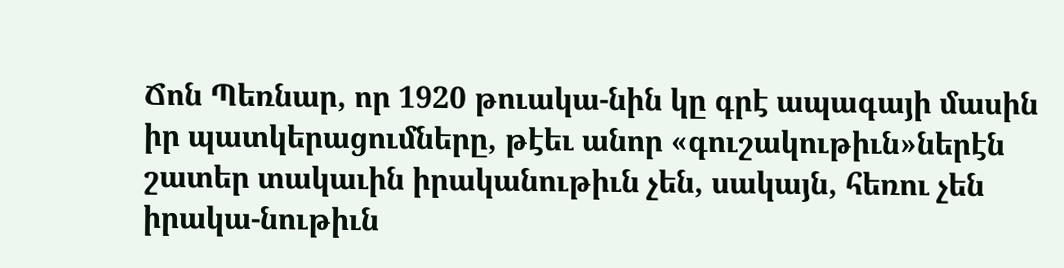Ճոն Պեռնար, որ 1920 թուակա-նին կը գրէ ապագայի մասին իր պատկերացումները, թէեւ անոր «գուշակութիւն»ներէն շատեր տակաւին իրականութիւն չեն, սակայն, հեռու չեն իրակա-նութիւն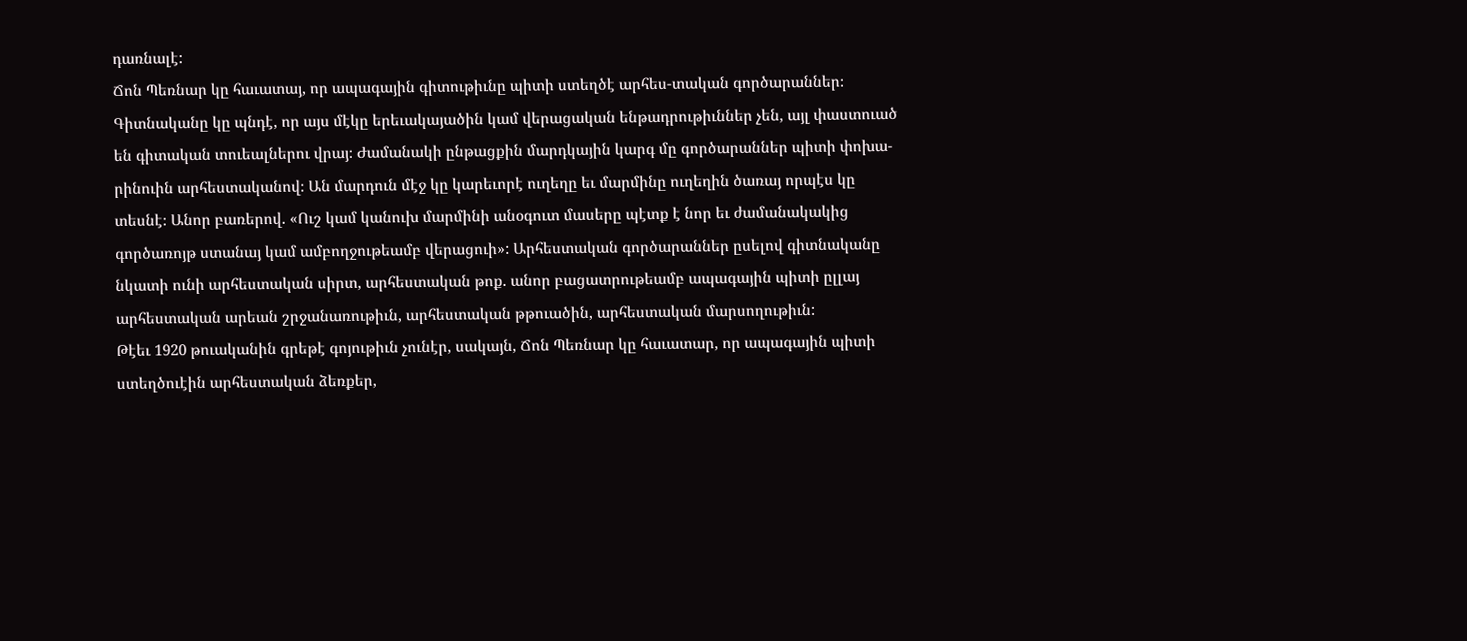դառնալէ:
Ճոն Պեռնար կը հաւատայ, որ ապագային գիտութիւնը պիտի ստեղծէ արհես-տական գործարաններ։ Գիտնականը կը պնդէ, որ այս մէկը երեւակայածին կամ վերացական ենթադրութիւններ չեն, այլ փաստուած են գիտական տուեալներու վրայ։ Ժամանակի ընթացքին մարդկային կարգ մը գործարաններ պիտի փոխա-րինուին արհեստականով։ Ան մարդուն մէջ կը կարեւորէ ուղեղը եւ մարմինը ուղեղին ծառայ որպէս կը տեսնէ։ Անոր բառերով. «Ուշ կամ կանուխ մարմինի անօգուտ մասերը պէտք է նոր եւ ժամանակակից գործառոյթ ստանայ կամ ամբողջութեամբ վերացուի»: Արհեստական գործարաններ ըսելով գիտնականը նկատի ունի արհեստական սիրտ, արհեստական թոք. անոր բացատրութեամբ ապագային պիտի ըլլայ արհեստական արեան շրջանառութիւն, արհեստական թթուածին, արհեստական մարսողութիւն:
Թէեւ 1920 թուականին գրեթէ գոյութիւն չունէր, սակայն, Ճոն Պեռնար կը հաւատար, որ ապագային պիտի ստեղծուէին արհեստական ձեռքեր,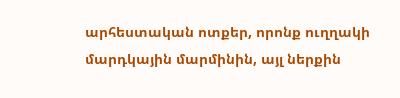արհեստական ոտքեր, որոնք ուղղակի մարդկային մարմինին, այլ ներքին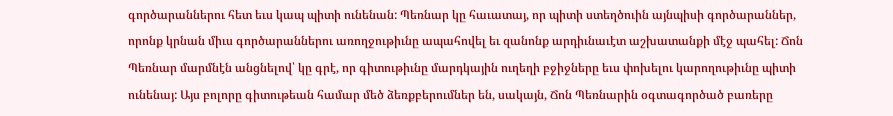գործարաններու հետ եւս կապ պիտի ունենան: Պեռնար կը հաւատայ, որ պիտի ստեղծուին այնպիսի գործարաններ, որոնք կրնան միւս գործարաններու առողջութիւնը ապահովել եւ զանոնք արդիւնաւէտ աշխատանքի մէջ պահել: Ճոն Պեռնար մարմնէն անցնելով՝ կը գրէ, որ գիտութիւնը մարդկային ուղեղի բջիջները եւս փոխելու կարողութիւնը պիտի ունենայ: Այս բոլորը գիտութեան համար մեծ ձեռքբերումներ են, սակայն, Ճոն Պեռնարին օգտագործած բառերը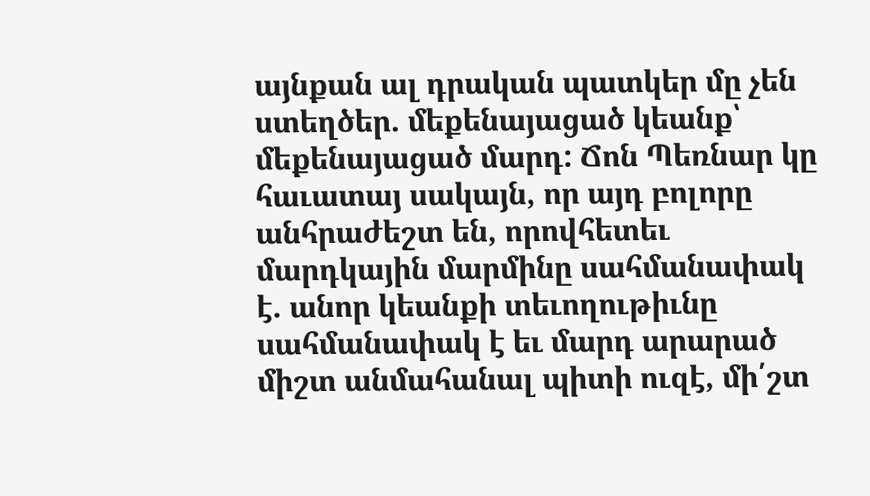այնքան ալ դրական պատկեր մը չեն ստեղծեր. մեքենայացած կեանք՝ մեքենայացած մարդ: Ճոն Պեռնար կը հաւատայ սակայն, որ այդ բոլորը անհրաժեշտ են, որովհետեւ մարդկային մարմինը սահմանափակ է. անոր կեանքի տեւողութիւնը սահմանափակ է եւ մարդ արարած միշտ անմահանալ պիտի ուզէ, մի՛շտ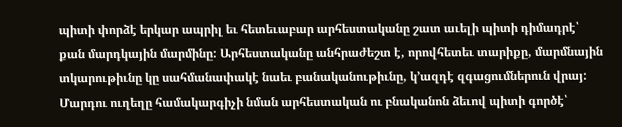պիտի փորձէ երկար ապրիլ եւ հետեւաբար արհեստականը շատ աւելի պիտի դիմադրէ՝ քան մարդկային մարմինը: Արհեստականը անհրաժեշտ է, որովհետեւ տարիքը, մարմնային տկարութիւնը կը սահմանափակէ նաեւ բանականութիւնը, կ՚ազդէ զգացումներուն վրայ: Մարդու ուղեղը համակարգիչի նման արհեստական ու բնականոն ձեւով պիտի գործէ՝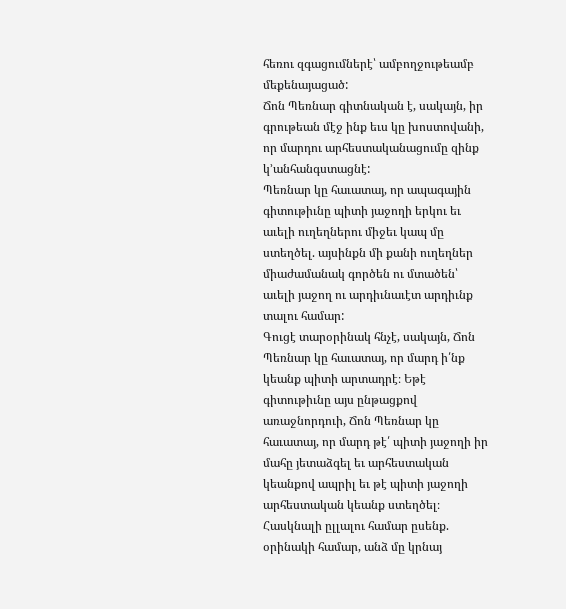հեռու զգացումներէ՝ ամբողջութեամբ մեքենայացած:
Ճոն Պեռնար գիտնական է, սակայն, իր գրութեան մէջ ինք եւս կը խոստովանի, որ մարդու արհեստականացումը զինք կ՚անհանգստացնէ:
Պեռնար կը հաւատայ, որ ապագային գիտութիւնը պիտի յաջողի երկու եւ աւելի ուղեղներու միջեւ կապ մը ստեղծել. այսինքն մի քանի ուղեղներ միաժամանակ գործեն ու մտածեն՝ աւելի յաջող ու արդիւնաւէտ արդիւնք տալու համար:
Գուցէ տարօրինակ հնչէ, սակայն, Ճոն Պեռնար կը հաւատայ, որ մարդ ի՛նք կեանք պիտի արտադրէ։ Եթէ գիտութիւնը այս ընթացքով առաջնորդուի, Ճոն Պեռնար կը հաւատայ, որ մարդ թէ՛ պիտի յաջողի իր մահը յետաձգել եւ արհեստական կեանքով ապրիլ եւ թէ պիտի յաջողի արհեստական կեանք ստեղծել։ Հասկնալի ըլլալու համար ըսենք. օրինակի համար, անձ մը կրնայ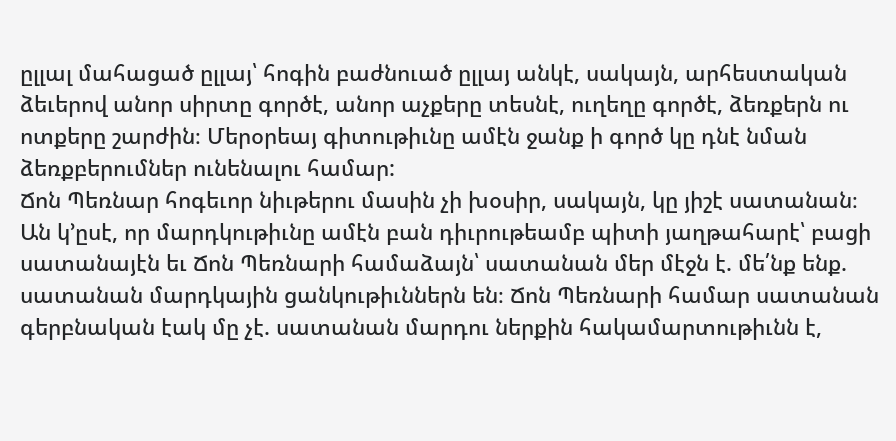ըլլալ մահացած ըլլայ՝ հոգին բաժնուած ըլլայ անկէ, սակայն, արհեստական ձեւերով անոր սիրտը գործէ, անոր աչքերը տեսնէ, ուղեղը գործէ, ձեռքերն ու ոտքերը շարժին։ Մերօրեայ գիտութիւնը ամէն ջանք ի գործ կը դնէ նման ձեռքբերումներ ունենալու համար:
Ճոն Պեռնար հոգեւոր նիւթերու մասին չի խօսիր, սակայն, կը յիշէ սատանան։ Ան կ՚ըսէ, որ մարդկութիւնը ամէն բան դիւրութեամբ պիտի յաղթահարէ՝ բացի սատանայէն եւ Ճոն Պեռնարի համաձայն՝ սատանան մեր մէջն է. մե՛նք ենք. սատանան մարդկային ցանկութիւններն են։ Ճոն Պեռնարի համար սատանան գերբնական էակ մը չէ. սատանան մարդու ներքին հակամարտութիւնն է,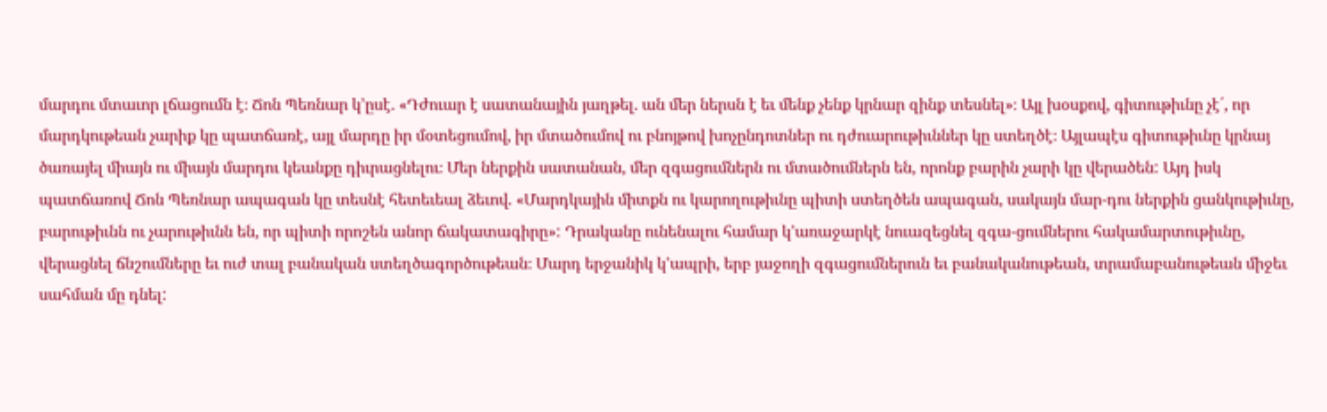մարդու մտաւոր լճացումն է։ Ճոն Պեռնար կ՚ըսէ. «Դժուար է սատանային յաղթել. ան մեր ներսն է եւ մենք չենք կրնար զինք տեսնել»։ Այլ խօսքով, գիտութիւնը չէ՛, որ մարդկութեան չարիք կը պատճառէ, այլ մարդը իր մօտեցումով, իր մտածումով ու բնոյթով խոչընդոտներ ու դժուարութիւններ կը ստեղծէ։ Այլապէս գիտութիւնը կրնայ ծառայել միայն ու միայն մարդու կեանքը դիւրացնելու։ Մեր ներքին սատանան, մեր զգացումներն ու մտածումներն են, որոնք բարին չարի կը վերածեն: Այդ իսկ պատճառով Ճոն Պեռնար ապագան կը տեսնէ հետեւեալ ձեւով. «Մարդկային միտքն ու կարողութիւնը պիտի ստեղծեն ապագան, սակայն մար-դու ներքին ցանկութիւնը, բարութիւնն ու չարութիւնն են, որ պիտի որոշեն անոր ճակատագիրը»: Դրականը ունենալու համար կ՚առաջարկէ նուազեցնել զգա-ցումներու հակամարտութիւնը, վերացնել ճնշումները եւ ուժ տալ բանական ստեղծագործութեան։ Մարդ երջանիկ կ՚ապրի, երբ յաջողի զգացումներուն եւ բանականութեան, տրամաբանութեան միջեւ սահման մը դնել: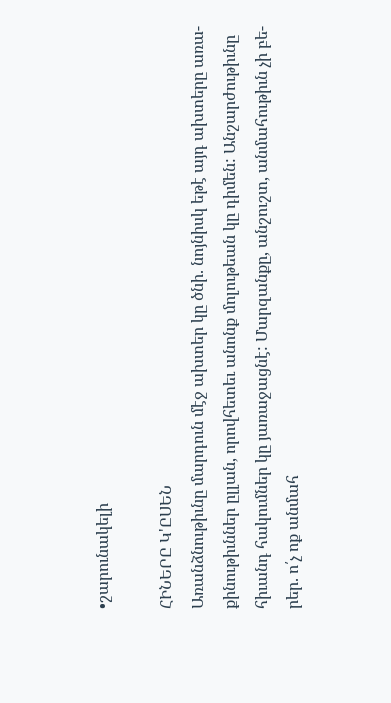•շարունակելի

ՀԻՆԵՐԸ Կ'ԸՍԵՆ
Առանձնութիւնը մարդուն մէջ ախտեր կը ծնի. նոյնիսկ եթէ այդ ախտերը առա-քինութիւններ ըլլան, որովհետեւ անոնք մոլութեան կը դիմեն: Անշարժութիւնը հիւանդ հակումներ կը յառաջացնէ: Մարզանքը, անշուշտ, անմահութիւն չի բե-րեր. ո՛չ ոք անմահ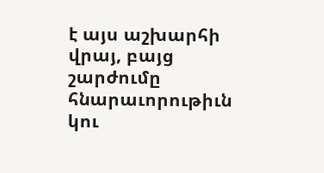է այս աշխարհի վրայ, բայց շարժումը հնարաւորութիւն կու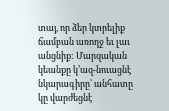տայ, որ ձեր կտրելիք ճամբան առողջ եւ լաւ անցնիք: Մարզական կեանքը կ՚ազ-նուացնէ նկարագիրը՝ անհատը կը վարժեցնէ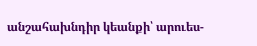անշահախնդիր կեանքի՝ արուես-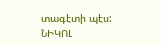տագէտի պէս:
ՆԻԿՈԼ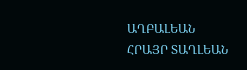ԱՂԲԱԼԵԱՆ
ՀՐԱՅՐ ՏԱՂԼԵԱՆ